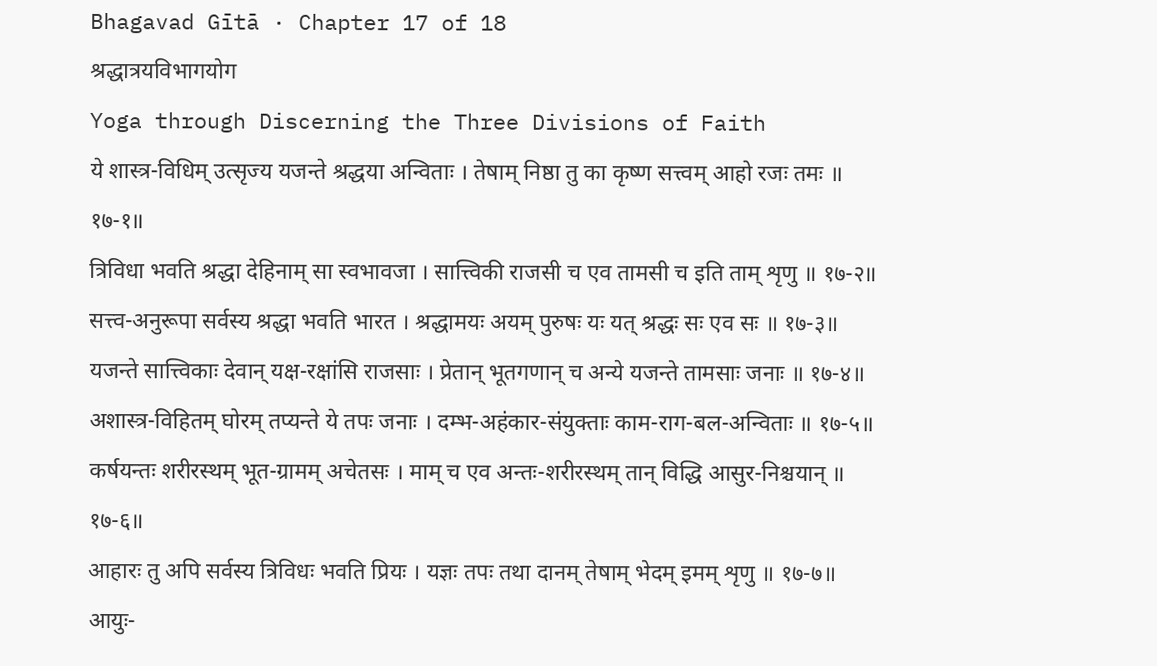Bhagavad Gītā · Chapter 17 of 18
श्रद्धात्रयविभागयोग
Yoga through Discerning the Three Divisions of Faith
ये शास्त्र-विधिम् उत्सृज्य यजन्ते श्रद्धया अन्विताः । तेषाम् निष्ठा तु का कृष्ण सत्त्वम् आहो रजः तमः ॥ १७-१॥
त्रिविधा भवति श्रद्धा देहिनाम् सा स्वभावजा । सात्त्विकी राजसी च एव तामसी च इति ताम् शृणु ॥ १७-२॥
सत्त्व-अनुरूपा सर्वस्य श्रद्धा भवति भारत । श्रद्धामयः अयम् पुरुषः यः यत् श्रद्धः सः एव सः ॥ १७-३॥
यजन्ते सात्त्विकाः देवान् यक्ष-रक्षांसि राजसाः । प्रेतान् भूतगणान् च अन्ये यजन्ते तामसाः जनाः ॥ १७-४॥
अशास्त्र-विहितम् घोरम् तप्यन्ते ये तपः जनाः । दम्भ-अहंकार-संयुक्ताः काम-राग-बल-अन्विताः ॥ १७-५॥
कर्षयन्तः शरीरस्थम् भूत-ग्रामम् अचेतसः । माम् च एव अन्तः-शरीरस्थम् तान् विद्धि आसुर-निश्चयान् ॥ १७-६॥
आहारः तु अपि सर्वस्य त्रिविधः भवति प्रियः । यज्ञः तपः तथा दानम् तेषाम् भेदम् इमम् शृणु ॥ १७-७॥
आयुः-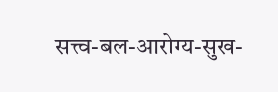सत्त्व-बल-आरोग्य-सुख-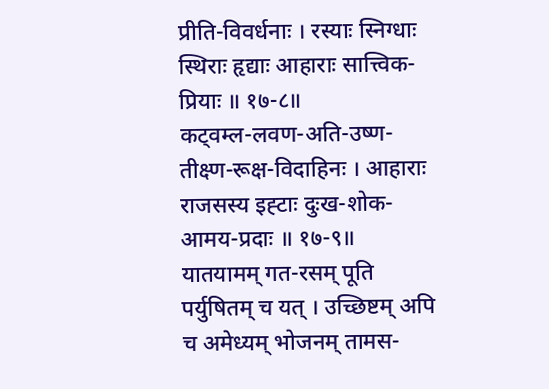प्रीति-विवर्धनाः । रस्याः स्निग्धाः स्थिराः हृद्याः आहाराः सात्त्विक-प्रियाः ॥ १७-८॥
कट्वम्ल-लवण-अति-उष्ण-तीक्ष्ण-रूक्ष-विदाहिनः । आहाराः राजसस्य इह्टाः दुःख-शोक-आमय-प्रदाः ॥ १७-९॥
यातयामम् गत-रसम् पूति पर्युषितम् च यत् । उच्छिष्टम् अपि च अमेध्यम् भोजनम् तामस-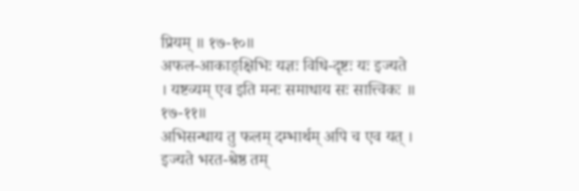प्रियम् ॥ १७-१०॥
अफल-आकाङ्क्षिभिः यज्ञः विधि-दृष्टः यः इज्यते । यष्टव्यम् एव इति मनः समाधाय सः सात्त्विकः ॥ १७-११॥
अभिसन्धाय तु फलम् दम्भार्थम् अपि च एव यत् । इज्यते भरत-श्रेष्ठ तम्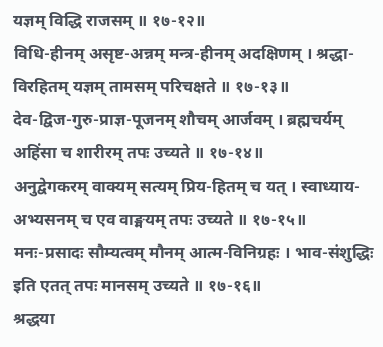यज्ञम् विद्धि राजसम् ॥ १७-१२॥
विधि-हीनम् असृष्ट-अन्नम् मन्त्र-हीनम् अदक्षिणम् । श्रद्धा-विरहितम् यज्ञम् तामसम् परिचक्षते ॥ १७-१३॥
देव-द्विज-गुरु-प्राज्ञ-पूजनम् शौचम् आर्जवम् । ब्रह्मचर्यम् अहिंसा च शारीरम् तपः उच्यते ॥ १७-१४॥
अनुद्वेगकरम् वाक्यम् सत्यम् प्रिय-हितम् च यत् । स्वाध्याय-अभ्यसनम् च एव वाङ्मयम् तपः उच्यते ॥ १७-१५॥
मनः-प्रसादः सौम्यत्वम् मौनम् आत्म-विनिग्रहः । भाव-संशुद्धिः इति एतत् तपः मानसम् उच्यते ॥ १७-१६॥
श्रद्धया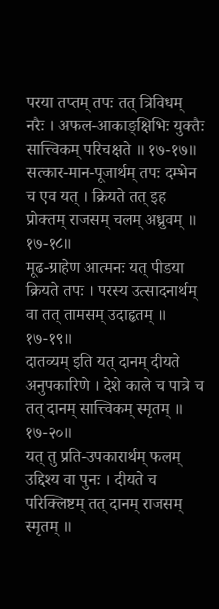परया तप्तम् तपः तत् त्रिविधम् नरैः । अफल-आकाङ्क्षिभिः युक्तैः सात्त्विकम् परिचक्षते ॥ १७-१७॥
सत्कार-मान-पूजार्थम् तपः दम्भेन च एव यत् । क्रियते तत् इह प्रोक्तम् राजसम् चलम् अध्रुवम् ॥ १७-१८॥
मूढ-ग्राहेण आत्मनः यत् पीडया क्रियते तपः । परस्य उत्सादनार्थम् वा तत् तामसम् उदाहृतम् ॥ १७-१९॥
दातव्यम् इति यत् दानम् दीयते अनुपकारिणे । देशे काले च पात्रे च तत् दानम् सात्त्विकम् स्मृतम् ॥ १७-२०॥
यत् तु प्रति-उपकारार्थम् फलम् उद्दिश्य वा पुनः । दीयते च परिक्लिष्टम् तत् दानम् राजसम् स्मृतम् ॥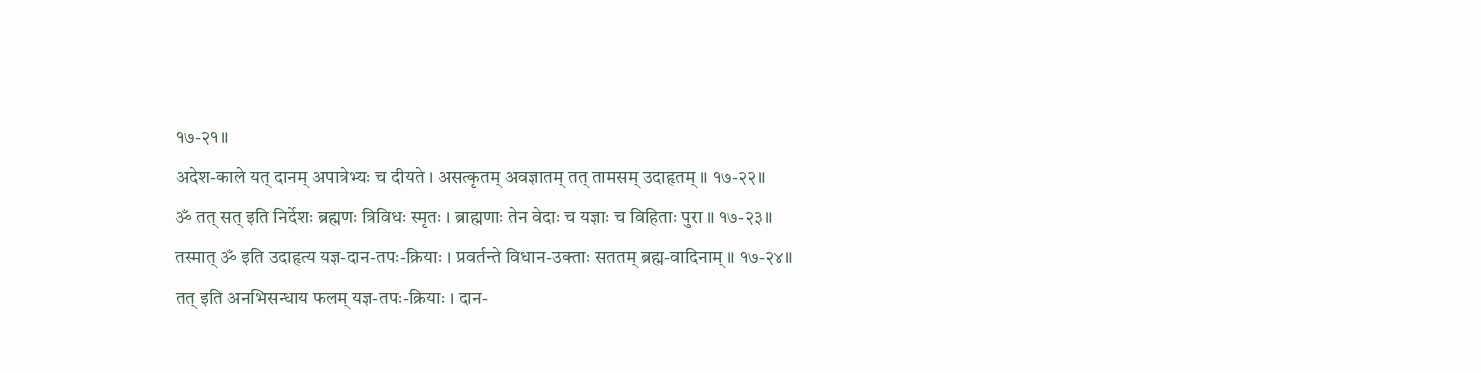१७-२१॥
अदेश-काले यत् दानम् अपात्रेभ्यः च दीयते । असत्कृतम् अवज्ञातम् तत् तामसम् उदाहृतम् ॥ १७-२२॥
ॐ तत् सत् इति निर्देशः ब्रह्मणः त्रिविधः स्मृतः । ब्राह्मणाः तेन वेदाः च यज्ञाः च विहिताः पुरा ॥ १७-२३॥
तस्मात् ॐ इति उदाहृत्य यज्ञ-दान-तपः-क्रियाः । प्रवर्तन्ते विधान-उक्ताः सततम् ब्रह्म-वादिनाम् ॥ १७-२४॥
तत् इति अनभिसन्धाय फलम् यज्ञ-तपः-क्रियाः । दान-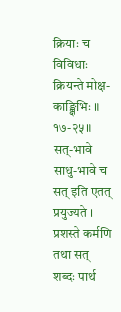क्रियाः च विविधाः क्रियन्ते मोक्ष-काङ्क्षिभिः ॥ १७-२५॥
सत्-भावे साधु-भावे च सत् इति एतत् प्रयुज्यते । प्रशस्ते कर्मणि तथा सत् शब्दः पार्थ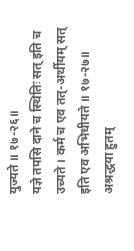युज्यते ॥ १७-२६॥
यज्ञे तपसि दाने च स्थितिः सत् इति च उच्यते । कर्म च एव तत्-अर्थीयम् सत् इति एव अभिधीयते ॥ १७-२७॥
अश्रद्धया हुतम्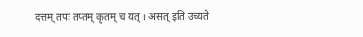दत्तम् तपः तप्तम् कृतम् च यत् । असत् इति उच्यते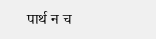पार्थ न च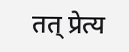तत् प्रेत्य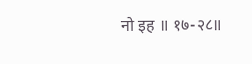नो इह ॥ १७-२८॥